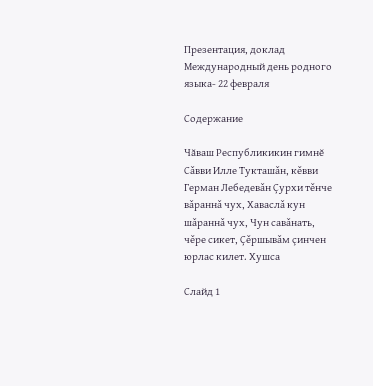Презентация, доклад Международный день родного языка- 22 февраля

Содержание

Чăваш Республикикин гимнĕ Сǎвви Илле Тукташǎн, кěвви Герман Лебедевǎн Çурхи тěнче вǎраннǎ чух, Хаваслǎ кун шǎраннǎ чух, Чун савǎнать, чěре сикет, Çěршывǎм çинчен юрлас килет. Хушса

Слайд 1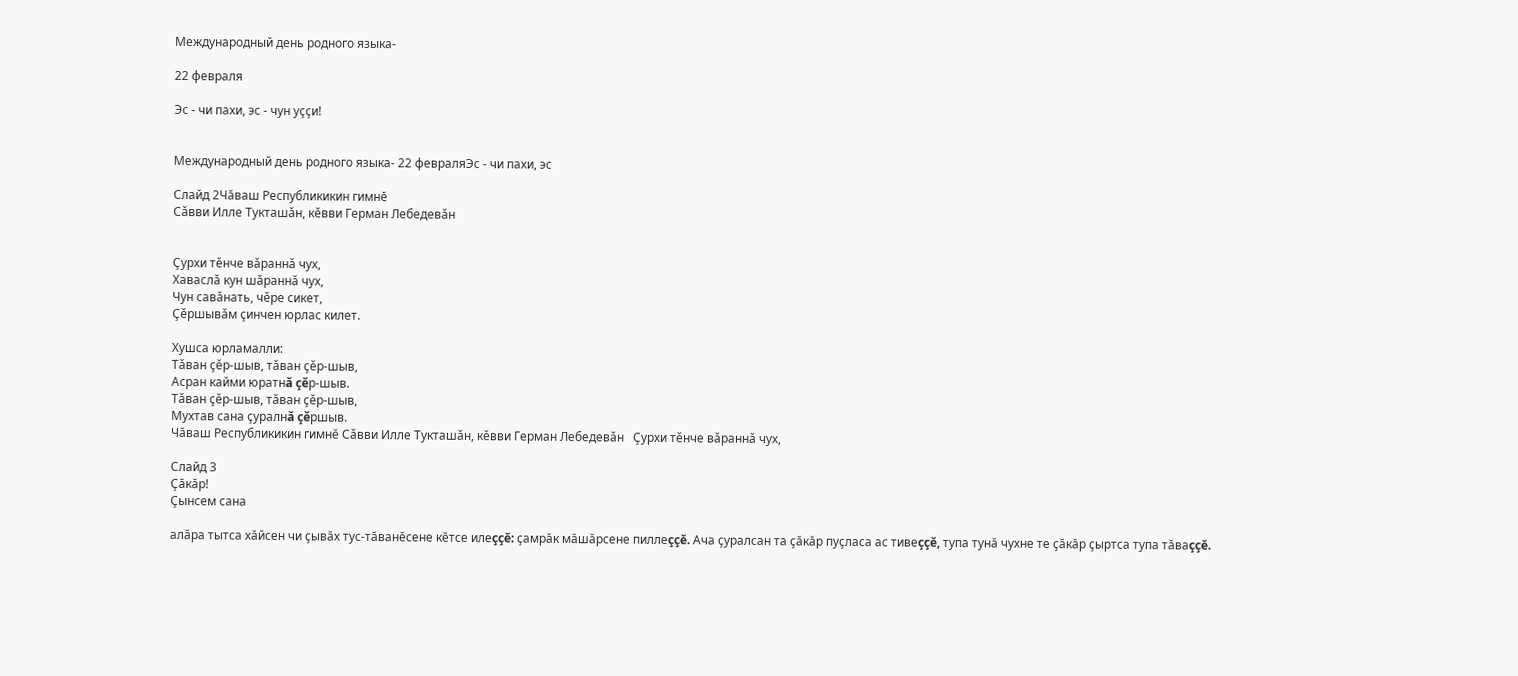Международный день родного языка-

22 февраля

Эс - чи пахи, эс - чун уççи!


Международный день родного языка- 22 февраляЭс - чи пахи, эс

Слайд 2Чăваш Республикикин гимнĕ
Сǎвви Илле Тукташǎн, кěвви Герман Лебедевǎн


Çурхи тěнче вǎраннǎ чух,
Хаваслǎ кун шǎраннǎ чух,
Чун савǎнать, чěре сикет,
Çěршывǎм çинчен юрлас килет.

Хушса юрламалли:
Тǎван çěр-шыв, тǎван çěр-шыв,
Асран кайми юратнǎ çěр-шыв.
Тǎван çěр-шыв, тǎван çěр-шыв,
Мухтав сана çуралнǎ çěршыв.
Чăваш Республикикин гимнĕ Сǎвви Илле Тукташǎн, кěвви Герман Лебедевǎн   Çурхи тěнче вǎраннǎ чух,

Слайд 3
Çăкăр!
Çынсем сана

алăра тытса хăйсен чи çывăх тус-тăванĕсене кĕтсе илеççĕ: çамрăк мăшăрсене пиллеççĕ. Ача çуралсан та çăкăр пуçласа ас тивеççĕ, тупа тунă чухне те çăкăр çыртса тупа тăваççĕ.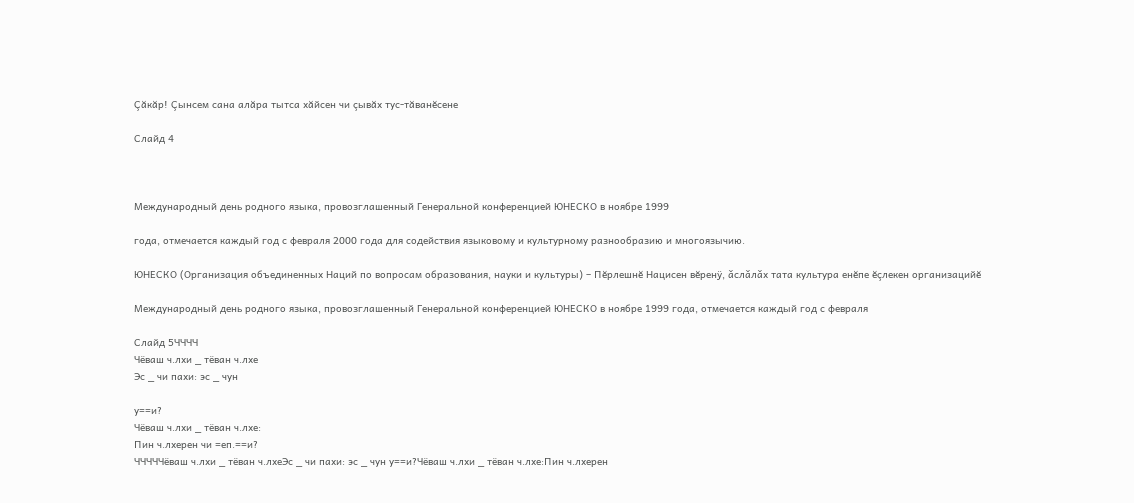Çăкăр! Çынсем сана алăра тытса хăйсен чи çывăх тус-тăванĕсене

Слайд 4



Международный день родного языка, провозглашенный Генеральной конференцией ЮНЕСКО в ноябре 1999

года, отмечается каждый год с февраля 2000 года для содействия языковому и культурному разнообразию и многоязычию.

ЮНЕСКО (Организация объединенных Наций по вопросам образования, науки и культуры) – Пĕрлешнĕ Нацисен вĕренÿ, ǎслǎлǎх тата культура енĕпе ĕçлекен организацийĕ

Международный день родного языка, провозглашенный Генеральной конференцией ЮНЕСКО в ноябре 1999 года, отмечается каждый год с февраля

Слайд 5ЧЧЧЧ
Чёваш ч.лхи _ тёван ч.лхе
Эс _ чи пахи: эс _ чун

у==и?
Чёваш ч.лхи _ тёван ч.лхе:
Пин ч.лхерен чи =еп.==и?
ЧЧЧЧЧёваш ч.лхи _ тёван ч.лхеЭс _ чи пахи: эс _ чун у==и?Чёваш ч.лхи _ тёван ч.лхе:Пин ч.лхерен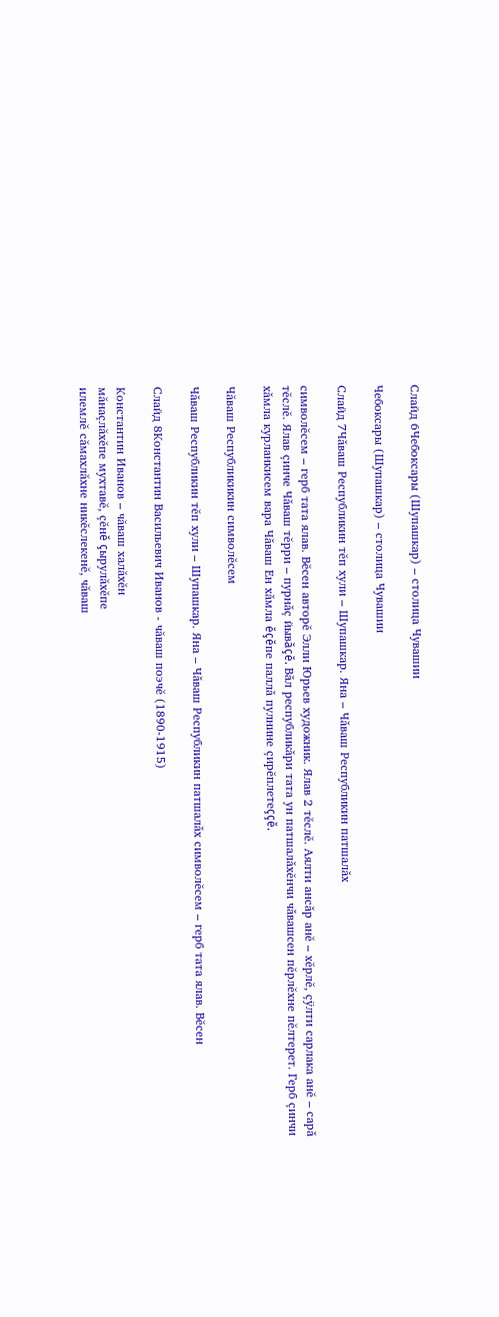Слайд 6Чебоксары (Шупашкар) – столица Чувашии

Чебоксары (Шупашкар) – столица Чувашии

Слайд 7Чǎваш Республикин тĕп хули – Шупашкар. Яна – Чǎваш Республикин патшалǎх

символĕсем – герб тата ялав. Вĕсен авторĕ Элли Юрьев художник. Ялав 2 тĕслĕ. Аялти ансǎр анĕ – хĕрлĕ, çÿлти сарлака анĕ – сарǎ тĕслĕ. Ялав çинче Чǎваш тĕрри – пурнǎç йывǎçĕ. Вǎл республикǎри тата ун патшалǎхĕнчи чǎвашсен пĕрлĕхне пĕлтерет. Герб çинчи хǎмла курланкисем вара Чǎваш Ен хǎмла ĕçĕпе паллǎ пулнине çирĕплетеççĕ.

Чăваш Республикикин символĕсем

Чǎваш Республикин тĕп хули – Шупашкар. Яна – Чǎваш Республикин патшалǎх символĕсем – герб тата ялав. Вĕсен

Слайд 8Константин Васильевич Иванов - чăваш поэчĕ (1890-1915)

Константин Иванов – чăваш халăхĕн
мăнаçлăхĕпе мухтавĕ, çĕнĕ çырулăхĕпе
илемлĕ сăмахлăхне никĕслекенĕ, чăваш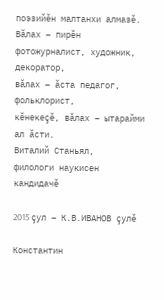поэзийĕн малтанхи алмазĕ. Вăлах – пирĕн
фотожурналист, художник, декоратор,
вăлах – ăста педагог, фольклорист,
кĕнекеçĕ, вăлах – ытарайми ал ăсти.
Виталий Станьял,
филологи наукисен кандидачĕ

2015 çул – К.В.ИВАНОВ çулĕ

Константин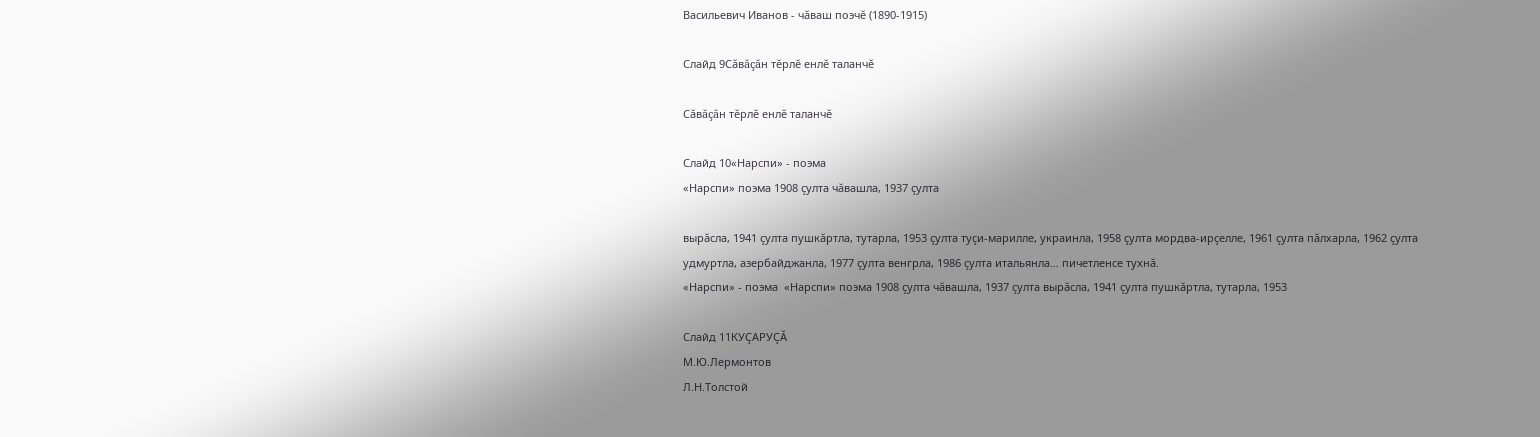Васильевич Иванов - чăваш поэчĕ (1890-1915)

Слайд 9Сăвăçăн тĕрлĕ енлĕ таланчĕ

Сăвăçăн тĕрлĕ енлĕ таланчĕ

Слайд 10«Нарспи» - поэма
«Нарспи» поэма 1908 çулта чăвашла, 1937 çулта

вырăсла, 1941 çулта пушкăртла, тутарла, 1953 çулта туçи-марилле, украинла, 1958 çулта мордва-ирçелле, 1961 çулта пăлхарла, 1962 çулта удмуртла, азербайджанла, 1977 çулта венгрла, 1986 çулта итальянла… пичетленсе тухнă.
«Нарспи» - поэма  «Нарспи» поэма 1908 çулта чăвашла, 1937 çулта вырăсла, 1941 çулта пушкăртла, тутарла, 1953

Слайд 11КУÇАРУÇĂ
М.Ю.Лермонтов
Л.Н.Толстой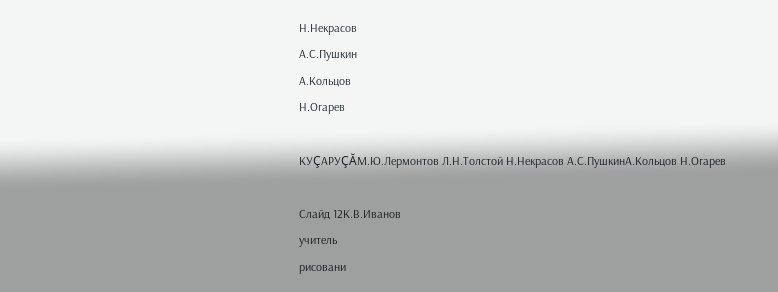Н.Некрасов
А.С.Пушкин
А.Кольцов
Н.Огарев

КУÇАРУÇĂМ.Ю.Лермонтов Л.Н.Толстой Н.Некрасов А.С.ПушкинА.Кольцов Н.Огарев

Слайд 12К.В.Иванов
учитель
рисовани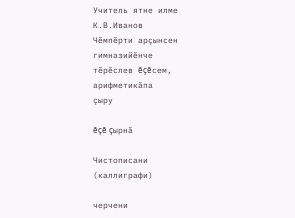Учитель ятне илме К.В.Иванов
Чĕмпĕрти арçынсен гимназийĕнче
тĕрĕслев ĕçĕсем, арифметикăпа
çыру

ĕçĕ çырнă

Чистописани
(каллиграфи)

черчени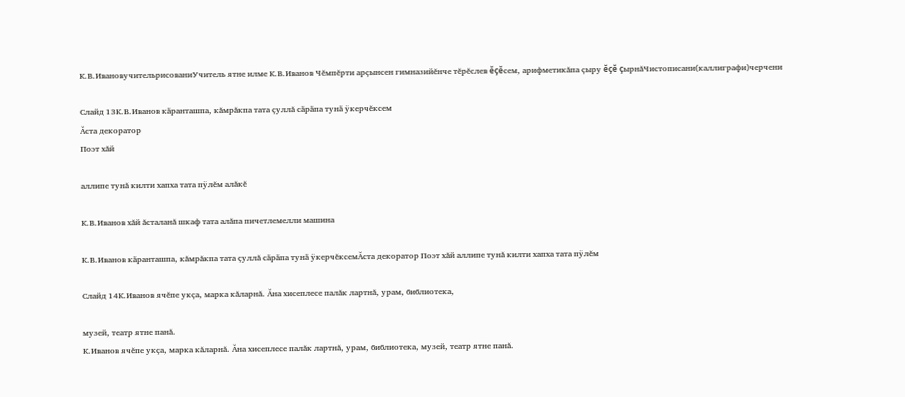К.В.ИвановучительрисованиУчитель ятне илме К.В.Иванов Чĕмпĕрти арçынсен гимназийĕнче тĕрĕслев ĕçĕсем, арифметикăпа çыру ĕçĕ çырнăЧистописани(каллиграфи)черчени

Слайд 13К.В.Иванов кӑранташпа, кăмрăкпа тата çуллă сӑрӑпа тунӑ ÿкерчĕксем
Ăста декоратор
Поэт хăй

аллипе тунă килти хапха тата пÿлĕм алăкĕ

К.В.Иванов хăй ăсталанă шкаф тата алăпа пичетлемелли машина

К.В.Иванов кӑранташпа, кăмрăкпа тата çуллă сӑрӑпа тунӑ ÿкерчĕксемĂста декоратор Поэт хăй аллипе тунă килти хапха тата пÿлĕм

Слайд 14К.Иванов ячĕпе укçа, марка кăларнă. Ăна хисеплесе палăк лартнă, урам, библиотека,

музей, театр ятне панă.
К.Иванов ячĕпе укçа, марка кăларнă. Ăна хисеплесе палăк лартнă, урам, библиотека, музей, театр ятне панă.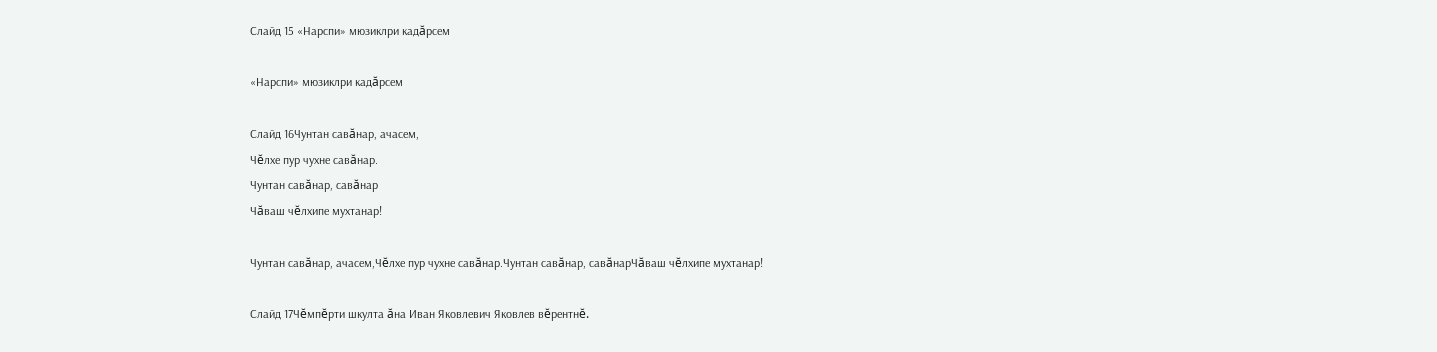Слайд 15 «Нарспи» мюзиклри кадăрсем

«Нарспи» мюзиклри кадăрсем

Слайд 16Чунтан савăнар, ачасем,
Чĕлхе пур чухне савăнар.
Чунтан савăнар, савăнар
Чăваш чĕлхипе мухтанар!

Чунтан савăнар, ачасем,Чĕлхе пур чухне савăнар.Чунтан савăнар, савăнарЧăваш чĕлхипе мухтанар!

Слайд 17Чĕмпĕрти шкулта ăна Иван Яковлевич Яковлев вĕрентнĕ.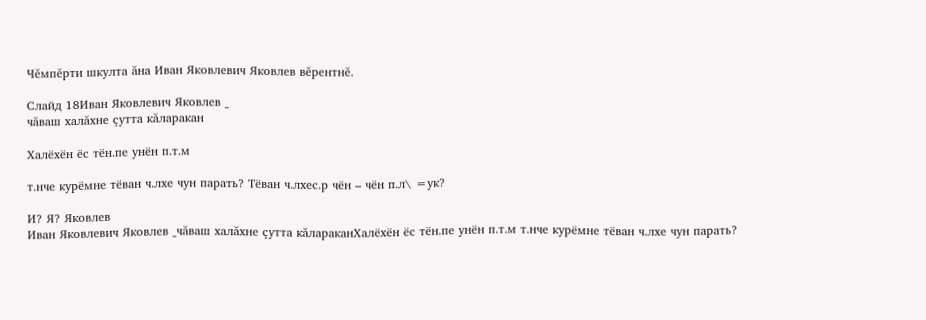Чĕмпĕрти шкулта ăна Иван Яковлевич Яковлев вĕрентнĕ.

Слайд 18Иван Яковлевич Яковлев _
чăваш халăхне çутта кăларакан

Халёхён ёс тён.пе унён п.т.м

т.нче курёмне тёван ч.лхе чун парать? Тёван ч.лхес.р чён – чён п.л\ =ук?

И? Я? Яковлев
Иван Яковлевич Яковлев _чăваш халăхне çутта кăлараканХалёхён ёс тён.пе унён п.т.м т.нче курёмне тёван ч.лхе чун парать?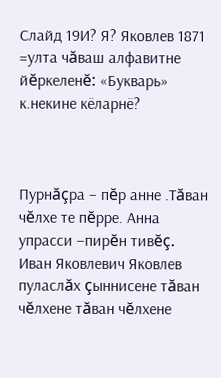Слайд 19И? Я? Яковлев 1871 =улта чăваш алфавитне йĕркеленĕ: «Букварь» к.некине кёларнё?



Пурнăçра – пĕр анне .Тăван чĕлхе те пĕрре. Анна упрасси –пирĕн тивĕç. Иван Яковлевич Яковлев пуласлăх çыннисене тăван чĕлхене тăван чĕлхене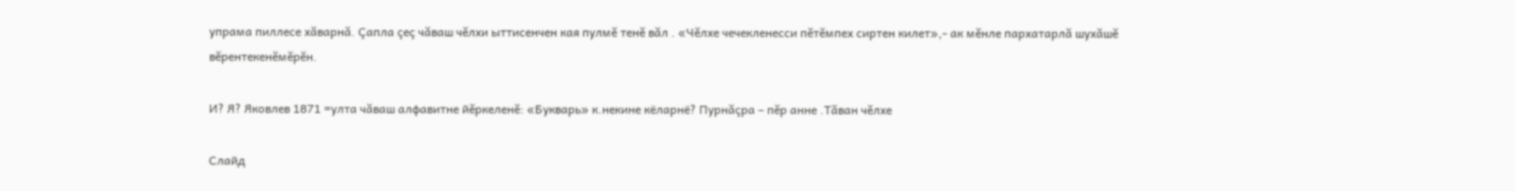упрама пиллесе хăварнă. Çапла çеç чăваш чĕлхи ыттисенчен кая пулмĕ тенĕ вăл . «Чĕлхе чечекленесси пĕтĕмпех сиртен килет»,- ак мĕнле пархатарлă шухăшĕ вĕрентекенĕмĕрĕн.

И? Я? Яковлев 1871 =улта чăваш алфавитне йĕркеленĕ: «Букварь» к.некине кёларнё? Пурнăçра – пĕр анне .Тăван чĕлхе

Слайд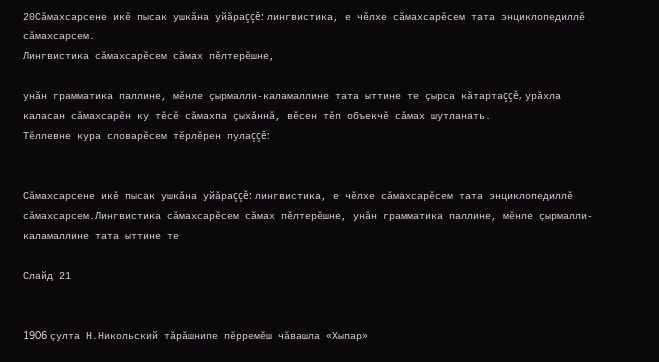20Сăмахсарсене икĕ пысак ушкăна уйăраççĕ: лингвистика, е чĕлхе сăмахсарĕсем тата энциклопедиллĕ сăмахсарсем.
Лингвистика сăмахсарĕсем сăмах пĕлтерĕшне,

унăн грамматика паллине, мĕнле çырмалли-каламаллине тата ыттине те çырса кăтартаççĕ, урăхла каласан сăмахсарĕн ку тĕсĕ сăмахпа çыхăннă, вĕсен тĕп объекчĕ сăмах шутланать.
Тĕллевне кура словарĕсем тĕрлĕрен пулаççĕ:


Сăмахсарсене икĕ пысак ушкăна уйăраççĕ: лингвистика, е чĕлхе сăмахсарĕсем тата энциклопедиллĕ сăмахсарсем.Лингвистика сăмахсарĕсем сăмах пĕлтерĕшне, унăн грамматика паллине, мĕнле çырмалли-каламаллине тата ыттине те

Слайд 21


1906 çулта Н.Никольский тăрăшнипе пĕрремĕш чăвашла «Хыпар»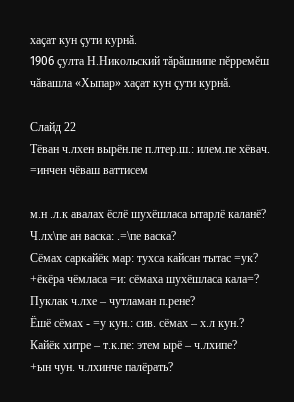хаçат кун çути курнă.
1906 çулта Н.Никольский тăрăшнипе пĕрремĕш чăвашла «Хыпар» хаçат кун çути курнă.

Слайд 22
Тёван ч.лхен вырён.пе п.лтер.ш.: илем.пе хёвач. =инчен чёваш ваттисем

м.н .л.к авалах ёслё шухёшласа ытарлё каланё?
Ч.лх\пе ан васка: .=\пе васка?
Сёмах саркайёк мар: тухса кайсан тытас =ук?
+ёкёра чёмласа =и: сёмаха шухёшласа кала=?
Пуклак ч.лхе – чутламан п.рене?
Ёшё сёмах - =у кун.: сив. сёмах – х.л кун.?
Кайёк хитре – т.к.пе: этем ырё – ч.лхипе?
+ын чун. ч.лхинче палёрать?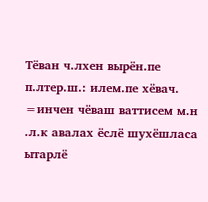Тёван ч.лхен вырён.пе п.лтер.ш.: илем.пе хёвач. =инчен чёваш ваттисем м.н .л.к авалах ёслё шухёшласа ытарлё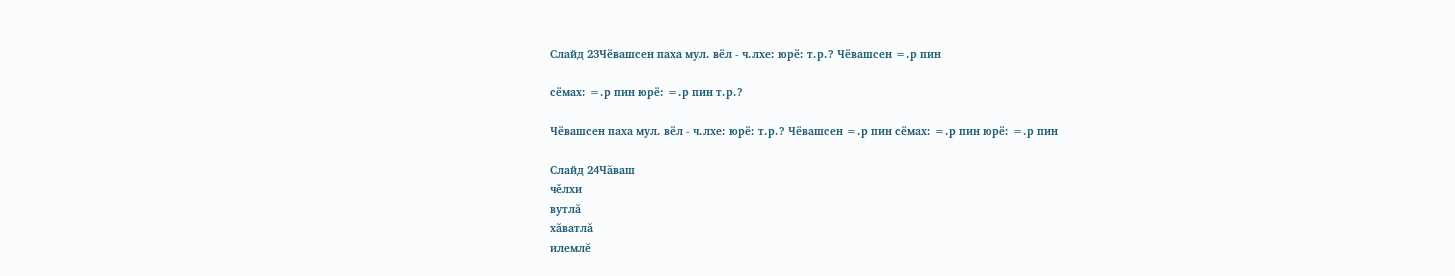Слайд 23Чёвашсен паха мул. вёл - ч.лхе: юрё: т.р.? Чёвашсен =.р пин

сёмах: =.р пин юрё: =.р пин т.р.?

Чёвашсен паха мул. вёл - ч.лхе: юрё: т.р.? Чёвашсен =.р пин сёмах: =.р пин юрё: =.р пин

Слайд 24Чăваш
чěлхи
вутлă
хăватлă
илемлĕ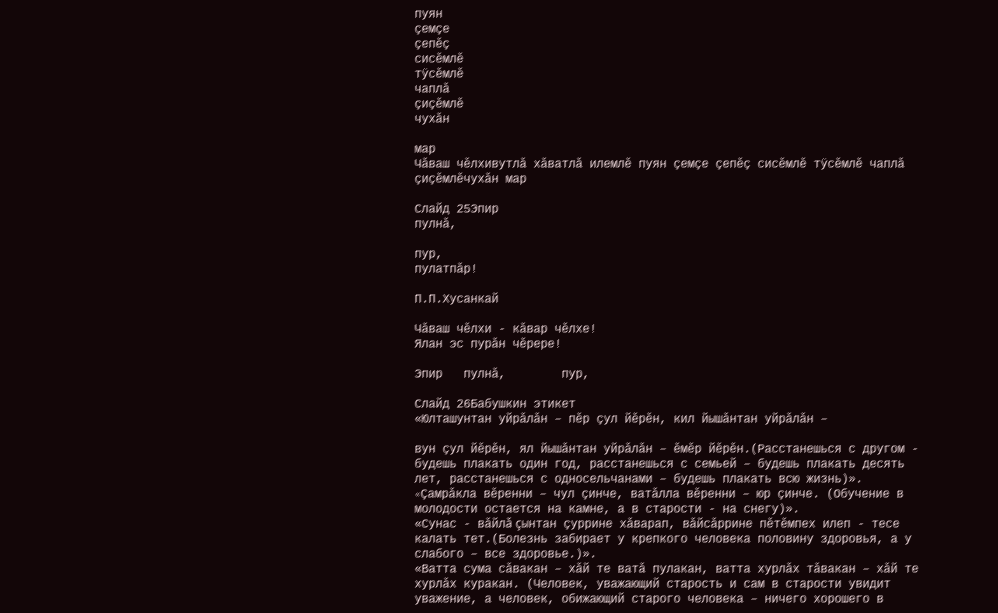пуян
çемçе
çепĕç
сисĕмлĕ
тÿсĕмлĕ
чаплă
çиçĕмлĕ
чухăн

мар
Чăваш чěлхивутлă хăватлă илемлĕ пуян çемçе çепĕç сисĕмлĕ тÿсĕмлĕ чаплă çиçĕмлĕчухăн мар

Слайд 25Эпир
пулнă,

пур,
пулатпăр!

П.П.Хусанкай

Чăваш чĕлхи - кăвар чĕлхе!
Ялан эс пурăн чĕрере!

Эпир   пулнă,        пур,

Слайд 26Бабушкин этикет
«Юлташунтан уйрǎлǎн – пĕр çул йĕрĕн, кил йышǎнтан уйрǎлǎн –

вун çул йĕрĕн, ял йышǎнтан уйрǎлǎн – ĕмĕр йĕрĕн.(Расстанешься с другом - будешь плакать один год, расстанешься с семьей – будешь плакать десять лет, расстанешься с односельчанами – будешь плакать всю жизнь)».
«Çамрǎкла вĕренни – чул çинче, ватǎлла вĕренни – юр çинче. (Обучение в молодости остается на камне, а в старости - на снегу)».
«Сунас - вǎйлǎ çынтан çуррине хǎварап, вǎйсǎррине пĕтĕмпех илеп - тесе калать тет.(Болезнь забирает у крепкого человека половину здоровья, а у слабого – все здоровье.)».
«Ватта сума сǎвакан – хǎй те ватǎ пулакан, ватта хурлǎх тǎвакан – хǎй те хурлǎх куракан. (Человек, уважающий старость и сам в старости увидит уважение, а человек, обижающий старого человека – ничего хорошего в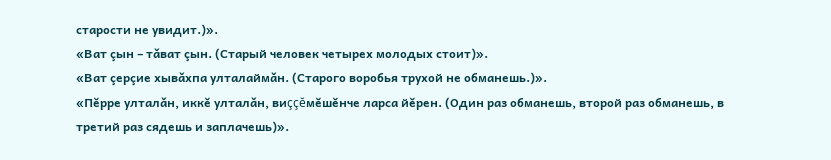старости не увидит.)».
«Ват çын – тǎват çын. (Старый человек четырех молодых стоит)».
«Ват çерçие хывǎхпа улталаймǎн. (Старого воробья трухой не обманешь.)».
«Пĕрре улталǎн, иккĕ улталǎн, виççĕмĕшĕнче ларса йĕрен. (Один раз обманешь, второй раз обманешь, в третий раз сядешь и заплачешь)».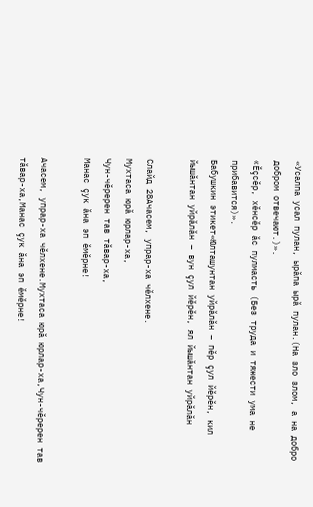«Усалпа усал пулан, ырǎпа ырǎ пулан.(На зло злом, а на добро добром отвечают.)».
«Ĕçсĕр, хĕнсĕр ǎс пулмасть (Без труда и тяжести ума не прибавится)».
Бабушкин этикет«Юлташунтан уйрǎлǎн – пĕр çул йĕрĕн, кил йышǎнтан уйрǎлǎн – вун çул йĕрĕн, ял йышǎнтан уйрǎлǎн

Слайд 28Ачасем, упрар-ха чĕлхене.
Мухтаса юрă юрлар-ха,
Чун-чĕререн тав тăвар-ха,
Манас çук ăна эп ĕмĕрне!

Ачасем, упрар-ха чĕлхене.Мухтаса юрă юрлар-ха,Чун-чĕререн тав тăвар-ха,Манас çук ăна эп ĕмĕрне!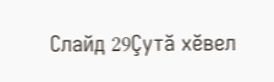Слайд 29Çутă хĕвел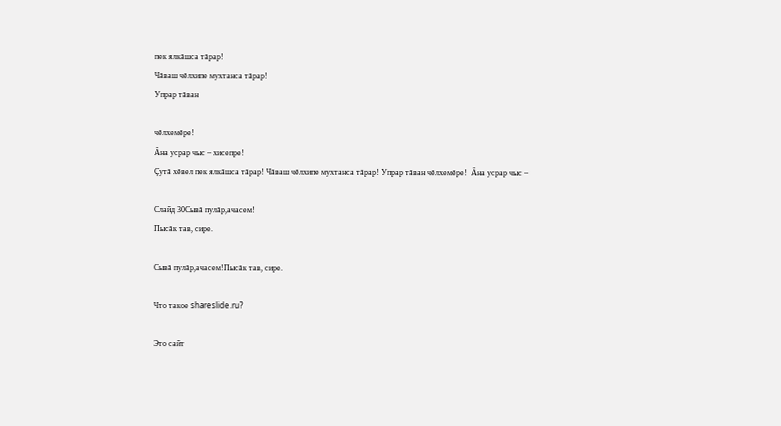пек ялкăшса тăрар!
Чăваш чĕлхипе мухтанса тăрар!
Упрар тăван

чĕлхемĕре!
Ăна усрар чыс – хисепре!
Çутă хĕвел пек ялкăшса тăрар! Чăваш чĕлхипе мухтанса тăрар! Упрар тăван чĕлхемĕре!  Ăна усрар чыс –

Слайд 30Сывă пулăр,ачасем!
Пысăк тав, сире.

Сывă пулăр,ачасем!Пысăк тав, сире.

Что такое shareslide.ru?

Это сайт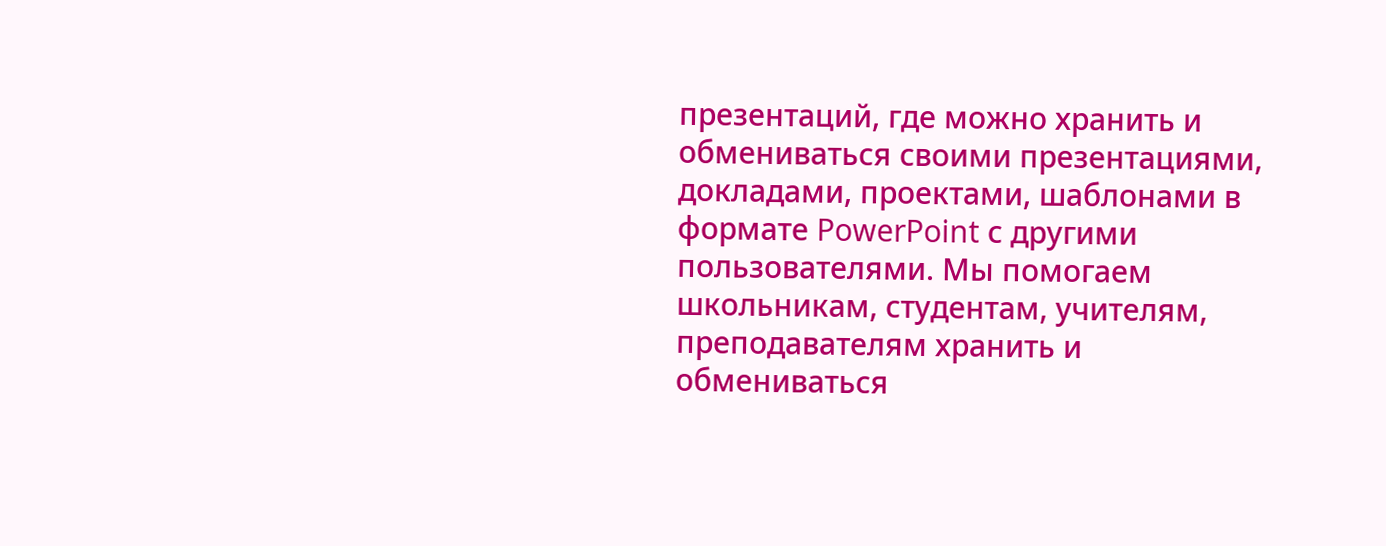презентаций, где можно хранить и обмениваться своими презентациями, докладами, проектами, шаблонами в формате PowerPoint с другими пользователями. Мы помогаем школьникам, студентам, учителям, преподавателям хранить и обмениваться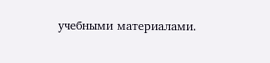учебными материалами.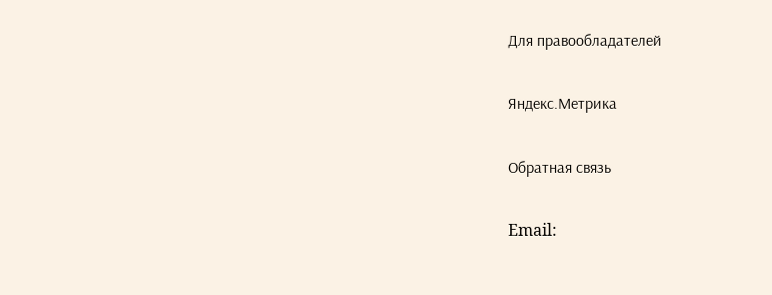Для правообладателей

Яндекс.Метрика

Обратная связь

Email: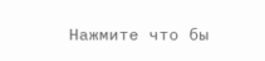Нажмите что бы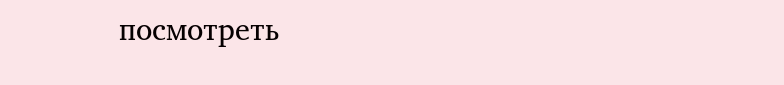посмотреть